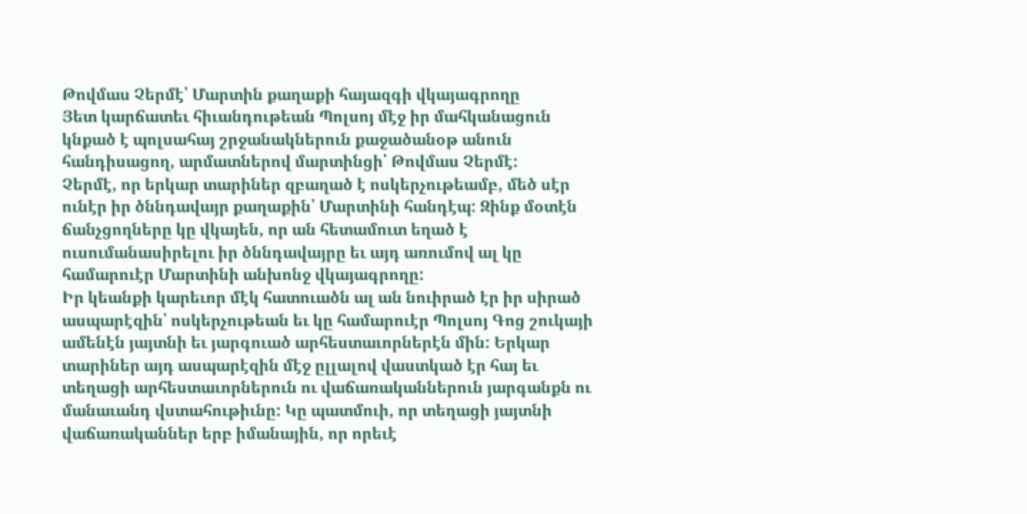Թովմաս Չերմէ՝ Մարտին քաղաքի հայազգի վկայագրողը
Յետ կարճատեւ հիւանդութեան Պոլսոյ մէջ իր մահկանացուն կնքած է պոլսահայ շրջանակներուն քաջածանօթ անուն հանդիսացող, արմատներով մարտինցի՝ Թովմաս Չերմէ:
Չերմէ, որ երկար տարիներ զբաղած է ոսկերչութեամբ, մեծ սէր ունէր իր ծննդավայր քաղաքին՝ Մարտինի հանդէպ: Զինք մօտէն ճանչցողները կը վկայեն, որ ան հետամուտ եղած է ուսումանասիրելու իր ծննդավայրը եւ այդ առումով ալ կը համարուէր Մարտինի անխոնջ վկայագրողը:
Իր կեանքի կարեւոր մէկ հատուածն ալ ան նուիրած էր իր սիրած ասպարէզին՝ ոսկերչութեան եւ կը համարուէր Պոլսոյ Գոց շուկայի ամենէն յայտնի եւ յարգուած արհեստաւորներէն մին: Երկար տարիներ այդ ասպարէզին մէջ ըլլալով վաստկած էր հայ եւ տեղացի արհեստաւորներուն ու վաճառականներուն յարգանքն ու մանաւանդ վստահութիւնը: Կը պատմուի, որ տեղացի յայտնի վաճառականներ երբ իմանային, որ որեւէ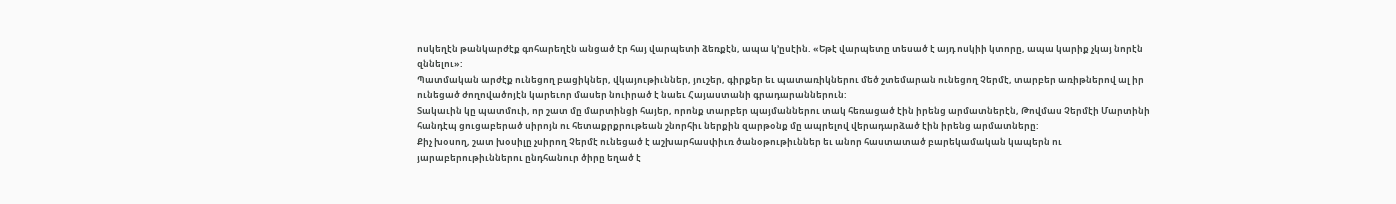ոսկեղէն թանկարժէք գոհարեղէն անցած էր հայ վարպետի ձեռքէն, ապա կ՚ըսէին. «Եթէ վարպետը տեսած է այդ ոսկիի կտորը, ապա կարիք չկայ նորէն զննելու»:
Պատմական արժէք ունեցող բացիկներ, վկայութիւններ, յուշեր, գիրքեր եւ պատառիկներու մեծ շտեմարան ունեցող Չերմէ, տարբեր առիթներով ալ իր ունեցած ժողովածոյէն կարեւոր մասեր նուիրած է նաեւ Հայաստանի գրադարաններուն:
Տակաւին կը պատմուի, որ շատ մը մարտինցի հայեր, որոնք տարբեր պայմաններու տակ հեռացած էին իրենց արմատներէն, Թովմաս Չերմէի Մարտինի հանդէպ ցուցաբերած սիրոյն ու հետաքրքրութեան շնորհիւ ներքին զարթօնք մը ապրելով վերադարձած էին իրենց արմատները:
Քիչ խօսող, շատ խօսիլը չսիրող Չերմէ ունեցած է աշխարհասփիւռ ծանօթութիւններ եւ անոր հաստատած բարեկամական կապերն ու յարաբերութիւններու ընդհանուր ծիրը եղած է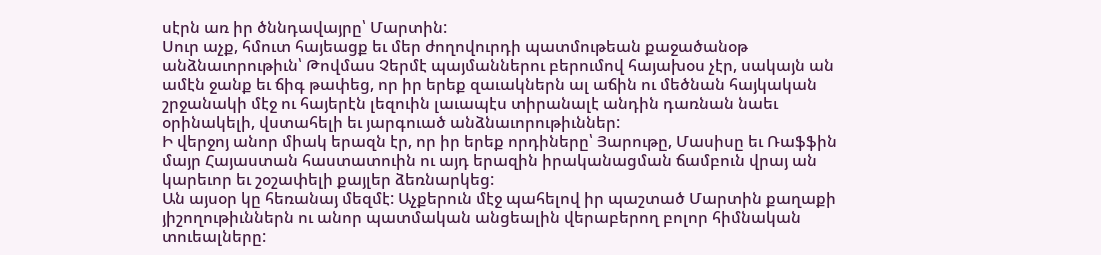սէրն առ իր ծննդավայրը՝ Մարտին:
Սուր աչք, հմուտ հայեացք եւ մեր ժողովուրդի պատմութեան քաջածանօթ անձնաւորութիւն՝ Թովմաս Չերմէ պայմաններու բերումով հայախօս չէր, սակայն ան ամէն ջանք եւ ճիգ թափեց, որ իր երեք զաւակներն ալ աճին ու մեծնան հայկական շրջանակի մէջ ու հայերէն լեզուին լաւապէս տիրանալէ անդին դառնան նաեւ օրինակելի, վստահելի եւ յարգուած անձնաւորութիւններ:
Ի վերջոյ անոր միակ երազն էր, որ իր երեք որդիները՝ Յարութը, Մասիսը եւ Ռաֆֆին մայր Հայաստան հաստատուին ու այդ երազին իրականացման ճամբուն վրայ ան կարեւոր եւ շօշափելի քայլեր ձեռնարկեց:
Ան այսօր կը հեռանայ մեզմէ: Աչքերուն մէջ պահելով իր պաշտած Մարտին քաղաքի յիշողութիւններն ու անոր պատմական անցեալին վերաբերող բոլոր հիմնական տուեալները: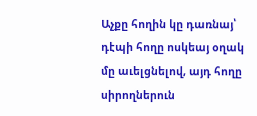Աչքը հողին կը դառնայ՝ դէպի հողը ոսկեայ օղակ մը աւելցնելով, այդ հողը սիրողներուն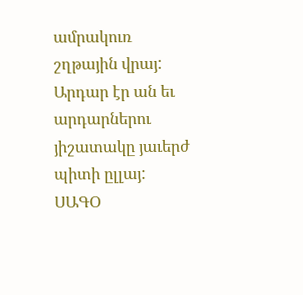ամրակուռ շղթային վրայ:
Արդար էր ան եւ արդարներու յիշատակը յաւերժ պիտի ըլլայ:
ՍԱԳՕ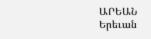ԱՐԵԱՆ
Երեւան